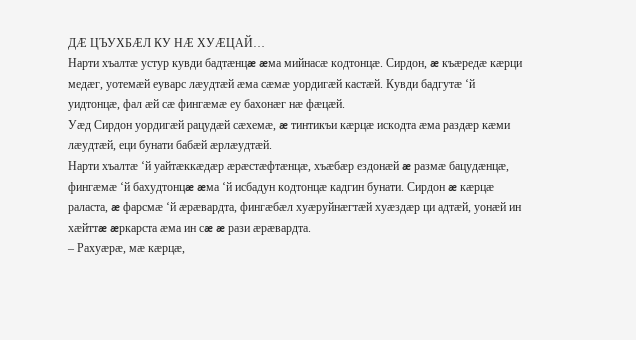ДÆ ЦЪУХБÆЛ КУ НÆ ХУÆЦАЙ…
Нарти хъалтæ устур кувди бадтæнцæ æма мийнасæ кодтонцæ. Сирдон, æ къæредæ кæрци медæг, уотемæй еуварс лæудтæй æма сæмæ уордигæй кастæй. Кувди бадгутæ ‘й уидтонцæ, фал æй сæ фингæмæ еу бахонæг нæ фæцæй.
Уæд Сирдон уордигæй рацудæй сæхемæ, æ тинтикъи кæрцæ искодта æма раздæр кæми лæудтæй, еци бунати бабæй æрлæудтæй.
Нарти хъалтæ ‘й уайтæккæдæр æрæстæфтæнцæ, хъæбæр ездонæй æ размæ бацудæнцæ, фингæмæ ‘й бахудтонцæ æма ‘й исбадун кодтонцæ кадгин бунати. Сирдон æ кæрцæ раласта, æ фарсмæ ‘й æрæвардта, фингæбæл хуæруйнæгтæй хуæздæр ци адтæй, уонæй ин хæйттæ æркарста æма ин сæ æ рази æрæвардта.
– Рахуæрæ, мæ кæрцæ,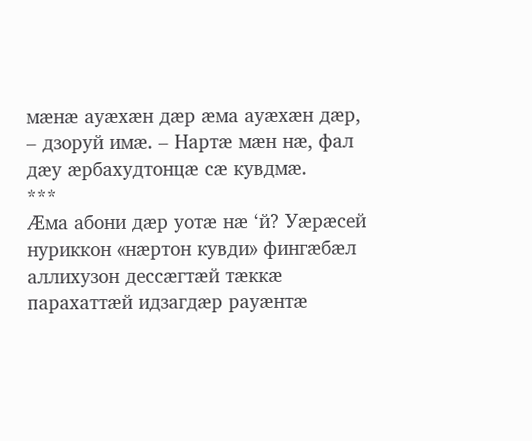мæнæ ауæхæн дæр æма ауæхæн дæр, – дзоруй имæ. – Нартæ мæн нæ, фал дæу æрбахудтонцæ сæ кувдмæ.
***
Æма абони дæр уотæ нæ ‘й? Уæрæсей нуриккон «нæртон кувди» фингæбæл аллихузон дессæгтæй тæккæ парахаттæй идзагдæр рауæнтæ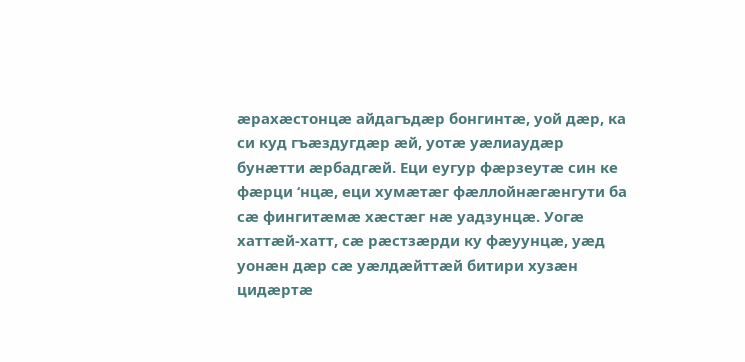æрахæстонцæ айдагъдæр бонгинтæ, уой дæр, ка си куд гъæздугдæр æй, уотæ уæлиаудæр бунæтти æрбадгæй. Еци еугур фæрзеутæ син ке фæрци ‘нцæ, еци хумæтæг фæллойнæгæнгути ба сæ фингитæмæ хæстæг нæ уадзунцæ. Уогæ хаттæй-хатт, сæ рæстзæрди ку фæуунцæ, уæд уонæн дæр сæ уæлдæйттæй битири хузæн цидæртæ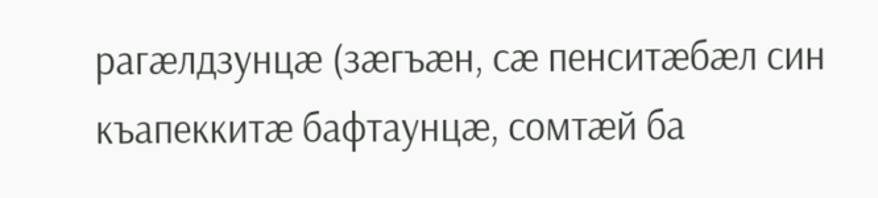рагæлдзунцæ (зæгъæн, сæ пенситæбæл син къапеккитæ бафтаунцæ, сомтæй ба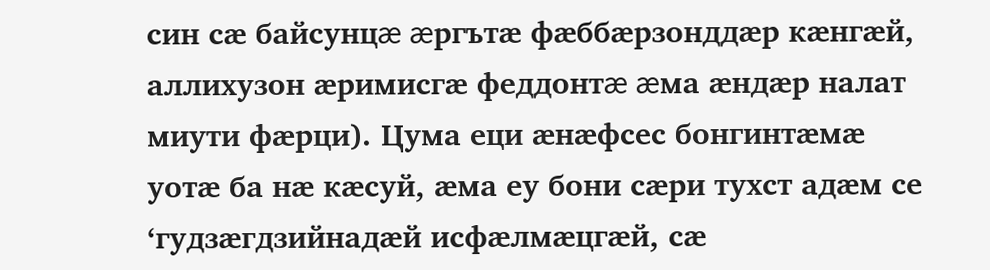син сæ байсунцæ æргътæ фæббæрзонддæр кæнгæй, аллихузон æримисгæ феддонтæ æма æндæр налат миути фæрци). Цума еци æнæфсес бонгинтæмæ уотæ ба нæ кæсуй, æма еу бони сæри тухст адæм се ‘гудзæгдзийнадæй исфæлмæцгæй, сæ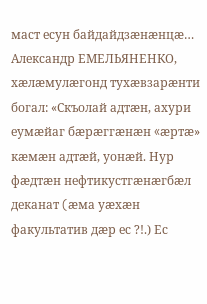маст есун байдайдзæнæнцæ…
Александр ЕМЕЛЬЯНЕНКО, хæлæмулæгонд тухæвзарæнти богал: «Скъолай адтæн, ахури еумæйаг бæрæггæнæн «æртæ» кæмæн адтæй, уонæй. Нур фæдтæн нефтикустгæнæгбæл деканат (æма уæхæн факультатив дæр ес ?!.) Ес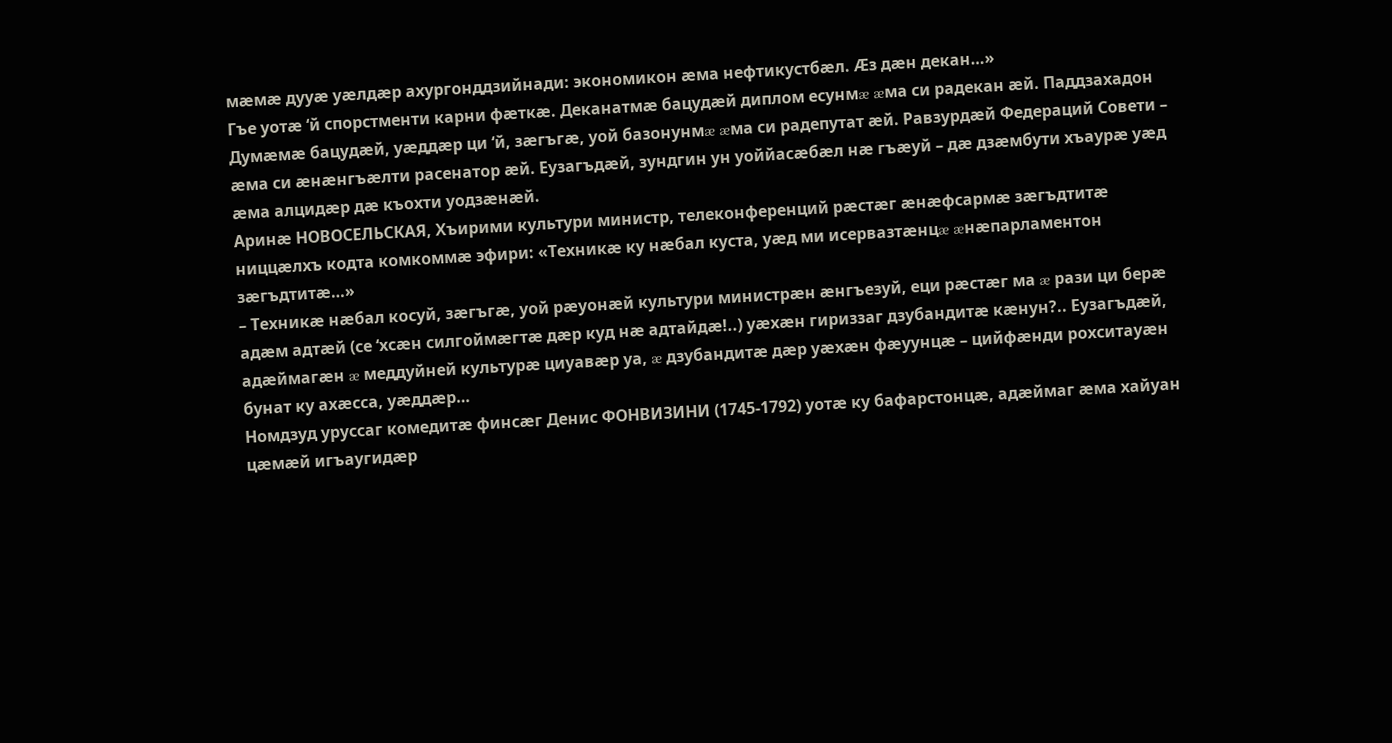мæмæ дууæ уæлдæр ахургонддзийнади: экономикон æма нефтикустбæл. Æз дæн декан…»
Гъе уотæ ‘й спорстменти карни фæткæ. Деканатмæ бацудæй диплом есунмæ æма си радекан æй. Паддзахадон Думæмæ бацудæй, уæддæр ци ‘й, зæгъгæ, уой базонунмæ æма си радепутат æй. Равзурдæй Федераций Совети – æма си æнæнгъæлти расенатор æй. Еузагъдæй, зундгин ун уоййасæбæл нæ гъæуй – дæ дзæмбути хъаурæ уæд æма алцидæр дæ къохти уодзæнæй.
Аринæ НОВОСЕЛЬСКАЯ, Хъирими культури министр, телеконференций рæстæг æнæфсармæ зæгъдтитæ ниццæлхъ кодта комкоммæ эфири: «Техникæ ку нæбал куста, уæд ми исервазтæнцæ æнæпарламентон зæгъдтитæ…»
– Техникæ нæбал косуй, зæгъгæ, уой рæуонæй культури министрæн æнгъезуй, еци рæстæг ма æ рази ци берæ адæм адтæй (се ‘хсæн силгоймæгтæ дæр куд нæ адтайдæ!..) уæхæн гириззаг дзубандитæ кæнун?.. Еузагъдæй, адæймагæн æ меддуйней культурæ циуавæр уа, æ дзубандитæ дæр уæхæн фæуунцæ – цийфæнди рохситауæн бунат ку ахæсса, уæддæр…
Номдзуд уруссаг комедитæ финсæг Денис ФОНВИЗИНИ (1745-1792) уотæ ку бафарстонцæ, адæймаг æма хайуан цæмæй игъаугидæр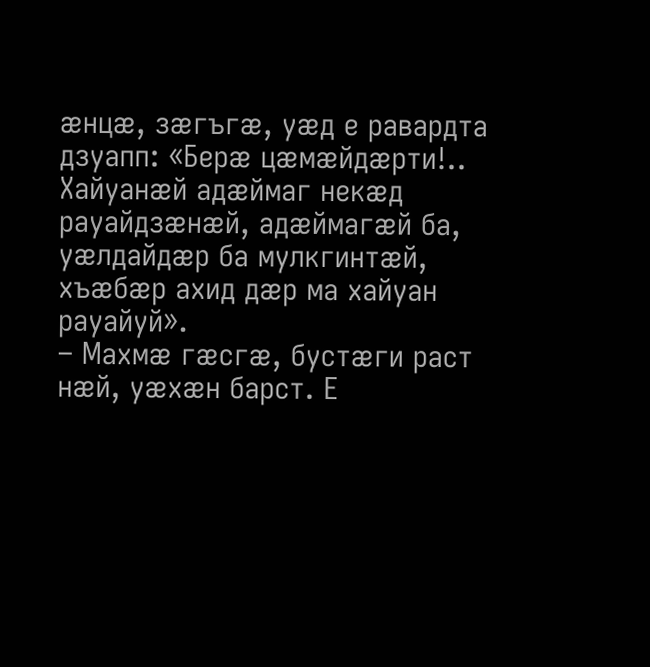æнцæ, зæгъгæ, уæд е равардта дзуапп: «Берæ цæмæйдæрти!.. Хайуанæй адæймаг некæд рауайдзæнæй, адæймагæй ба, уæлдайдæр ба мулкгинтæй, хъæбæр ахид дæр ма хайуан рауайуй».
– Махмæ гæсгæ, бустæги раст нæй, уæхæн барст. Е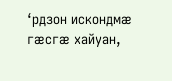‘рдзон искондмæ гæсгæ хайуан,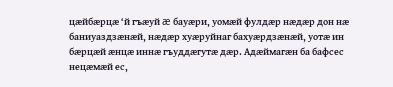цæйбæрцæ ‘й гъæуй æ бауæри, уомæй фулдæр нæдæр дон нæ баниуаздзæнæй, нæдæр хуæруйнаг бахуæрдзæнæй, уотæ ин бæрцæй æнцæ иннæ гъуддæгутæ дæр. Адæймагæн ба бафсес нецæмæй ес,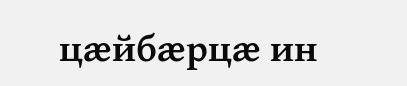цæйбæрцæ ин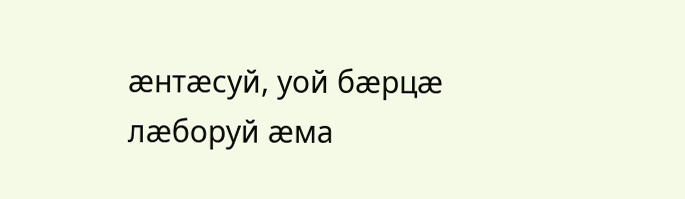æнтæсуй, уой бæрцæ лæборуй æма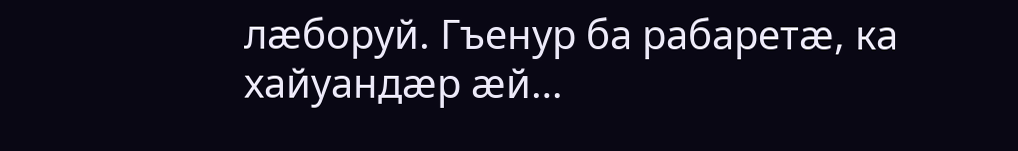лæборуй. Гъенур ба рабаретæ, ка хайуандæр æй…